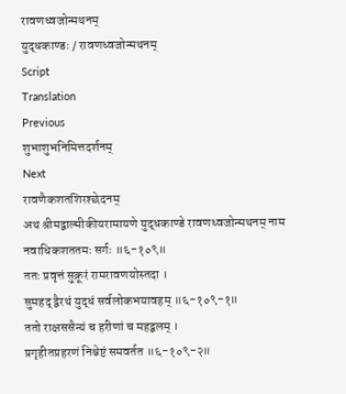रावणध्वजोन्मथनम्
युद्धकाण्डः / रावणध्वजोन्मथनम्
Script
Translation
Previous
शुभाशुभनिमित्तदर्शनम्
Next
रावणैकशतशिरश्छेदनम्
अथ श्रीमद्वाल्मीकीयरामायणे युद्धकाण्डे रावणध्वजोन्मथनम् नाम नवाधिकशततमः सर्गः ॥६-१०९॥
ततः प्रवृत्तं सुक्रूरं रामरावणयोस्तदा ।
सुमहद् द्वैरथं युद्धं सर्वलोकभयावहम् ॥६-१०९-१॥
ततो राक्षससैन्यं च हरीणां च महद्बलम् ।
प्रगृहीतप्रहरणं निश्चेष्टं समवर्तत ॥६-१०९-२॥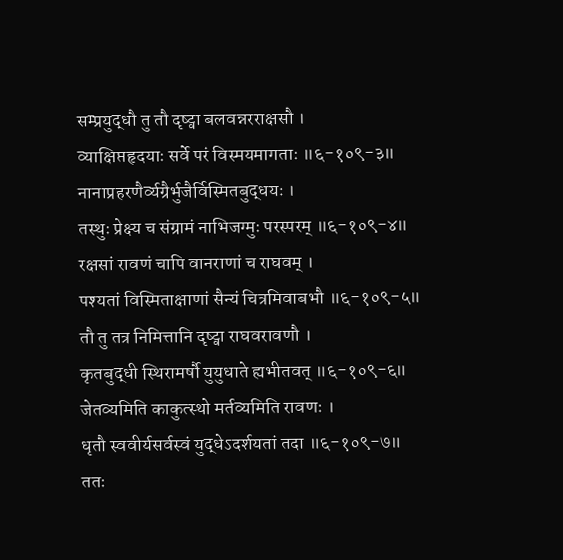सम्प्रयुद्धौ तु तौ दृष्ट्वा बलवन्नरराक्षसौ ।
व्याक्षिप्तहृदयाः सर्वे परं विस्मयमागताः ॥६-१०९-३॥
नानाप्रहरणैर्व्यग्रैर्भुजैर्विस्मितबुद्धयः ।
तस्थुः प्रेक्ष्य च संग्रामं नाभिजग्मुः परस्परम् ॥६-१०९-४॥
रक्षसां रावणं चापि वानराणां च राघवम् ।
पश्यतां विस्मिताक्षाणां सैन्यं चित्रमिवाबभौ ॥६-१०९-५॥
तौ तु तत्र निमित्तानि दृष्ट्वा राघवरावणौ ।
कृतबुद्धी स्थिरामर्षौ युयुधाते ह्यभीतवत् ॥६-१०९-६॥
जेतव्यमिति काकुत्स्थो मर्तव्यमिति रावणः ।
धृतौ स्ववीर्यसर्वस्वं युद्धेऽदर्शयतां तदा ॥६-१०९-७॥
ततः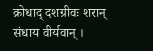क्रोधाद् दशग्रीवः शरान् संधाय वीर्यवान् ।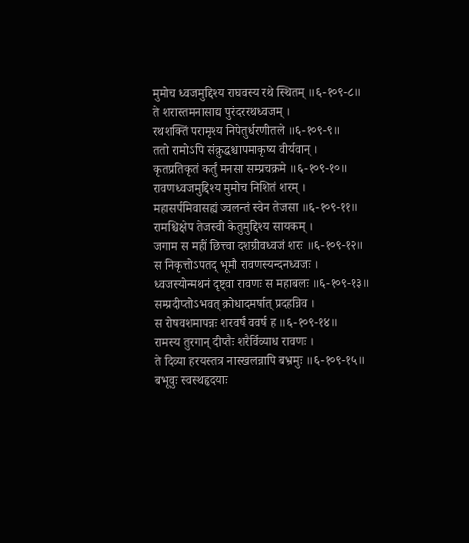मुमोच ध्वजमुद्दिश्य राघवस्य रथे स्थितम् ॥६-१०९-८॥
ते शरास्तमनासाद्य पुरंदररथध्वजम् ।
रथशक्तिं परामृश्य निपेतुर्धरणीतले ॥६-१०९-९॥
ततो रामोऽपि संक्रुद्धश्चापमाकृष्य वीर्यवान् ।
कृतप्रतिकृतं कर्तुं मनसा सम्प्रचक्रमे ॥६-१०९-१०॥
रावणध्वजमुद्दिश्य मुमोच निशितं शरम् ।
महासर्पमिवासह्यं ज्वलन्तं स्वेन तेजसा ॥६-१०९-११॥
रामश्चिक्षेप तेजस्वी केतुमुद्दिश्य सायकम् ।
जगाम स महीं छित्त्वा दशग्रीवध्वजं शरः ॥६-१०९-१२॥
स निकृत्तोऽपतद् भूमौ रावणस्यन्दनध्वजः ।
ध्वजस्योन्मथनं दृष्ट्वा रावणः स महाबलः ॥६-१०९-१३॥
सम्प्रदीप्तोऽभवत् क्रोधादमर्षात् प्रदहन्निव ।
स रोषवशमापन्नः शरवर्षं ववर्ष ह ॥६-१०९-१४॥
रामस्य तुरगान् दीप्तैः शरैर्विव्याध रावणः ।
ते दिव्या हरयस्तत्र नास्खलन्नापि बभ्रमुः ॥६-१०९-१५॥
बभूवुः स्वस्थहृदयाः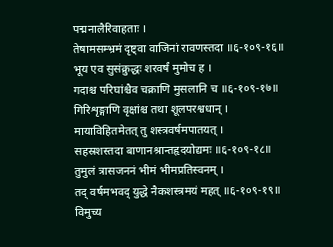पद्मनालैरिवाहताः ।
तेषामसम्भ्रमं दृष्ट्वा वाजिनां रावणस्तदा ॥६-१०९-१६॥
भूय एव सुसंक्रुद्धः शरवर्षं मुमोच ह ।
गदाश्च परिघांश्चैव चक्राणि मुसलानि च ॥६-१०९-१७॥
गिरिशृङ्गाणि वृक्षांश्च तथा शूलपरश्वधान् ।
मायाविहितमेतत् तु शस्त्रवर्षमपातयत् ।
सहस्रशस्तदा बाणानश्रान्तहृदयोद्यमः ॥६-१०९-१८॥
तुमुलं त्रासजननं भीमं भीमप्रतिस्वनम् ।
तद् वर्षमभवद् युद्धे नैकशस्त्रमयं महत् ॥६-१०९-१९॥
विमुच्य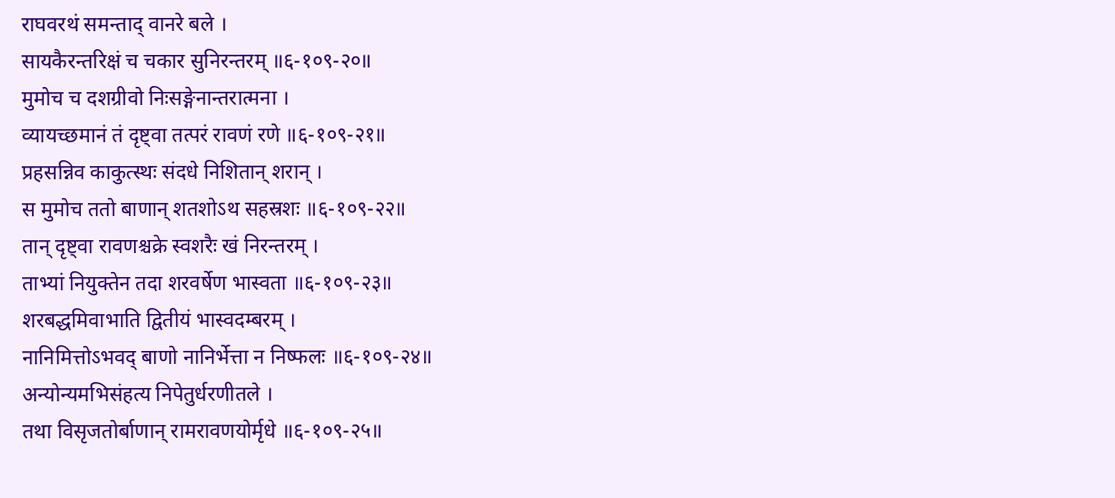राघवरथं समन्ताद् वानरे बले ।
सायकैरन्तरिक्षं च चकार सुनिरन्तरम् ॥६-१०९-२०॥
मुमोच च दशग्रीवो निःसङ्गेनान्तरात्मना ।
व्यायच्छमानं तं दृष्ट्वा तत्परं रावणं रणे ॥६-१०९-२१॥
प्रहसन्निव काकुत्स्थः संदधे निशितान् शरान् ।
स मुमोच ततो बाणान् शतशोऽथ सहस्रशः ॥६-१०९-२२॥
तान् दृष्ट्वा रावणश्चक्रे स्वशरैः खं निरन्तरम् ।
ताभ्यां नियुक्तेन तदा शरवर्षेण भास्वता ॥६-१०९-२३॥
शरबद्धमिवाभाति द्वितीयं भास्वदम्बरम् ।
नानिमित्तोऽभवद् बाणो नानिर्भेत्ता न निष्फलः ॥६-१०९-२४॥
अन्योन्यमभिसंहत्य निपेतुर्धरणीतले ।
तथा विसृजतोर्बाणान् रामरावणयोर्मृधे ॥६-१०९-२५॥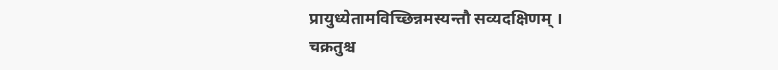प्रायुध्येतामविच्छिन्नमस्यन्तौ सव्यदक्षिणम् ।
चक्रतुश्च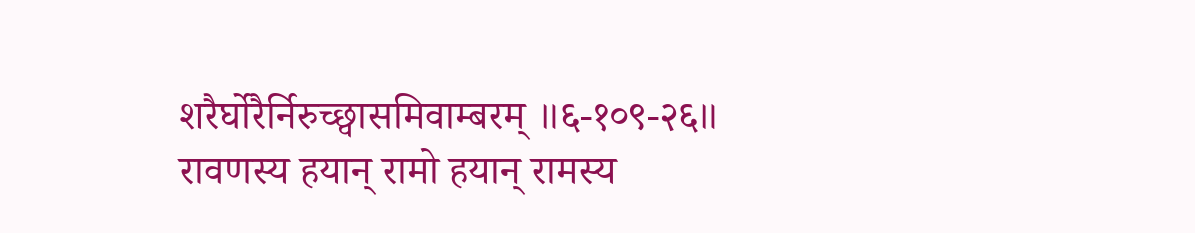शरैर्घोरैर्निरुच्छ्वासमिवाम्बरम् ॥६-१०९-२६॥
रावणस्य हयान् रामो हयान् रामस्य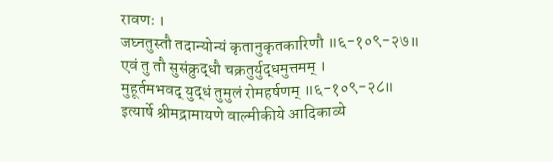रावणः ।
जघ्नतुस्तौ तदान्योन्यं कृतानुकृतकारिणौ ॥६-१०९-२७॥
एवं तु तौ सुसंक्रुद्धौ चक्रतुर्युद्धमुत्तमम् ।
मुहूर्तमभवद् युद्धं तुमुलं रोमहर्षणम् ॥६-१०९-२८॥
इत्यार्षे श्रीमद्रामायणे वाल्मीकीये आदिकाव्ये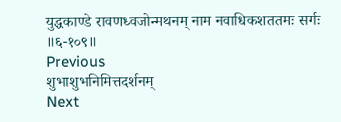युद्धकाण्डे रावणध्वजोन्मथनम् नाम नवाधिकशततमः सर्गः ॥६-१०९॥
Previous
शुभाशुभनिमित्तदर्शनम्
Next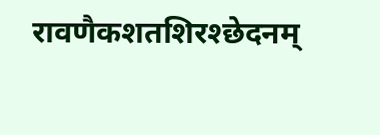रावणैकशतशिरश्छेदनम्